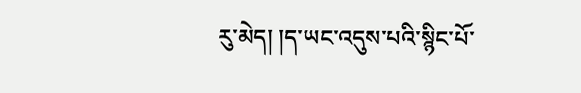རུ་མེད། །ད་ཡང་འདུས་པའི་སྙིང་པོ་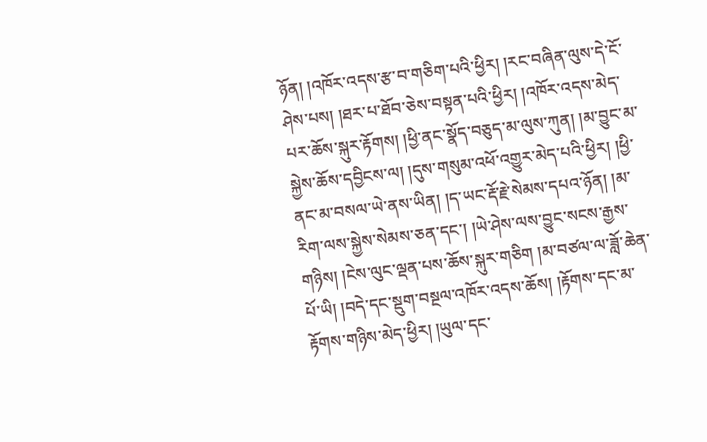ཉོན། །འཁོར་འདས་རྩ་བ་གཅིག་པའི་ཕྱིར། །རང་བཞིན་ལུས་དེ་ངོ་ཤེས་པས། །ཐར་པ་ཐོབ་ཅེས་བསྟན་པའི་ཕྱིར། །འཁོར་འདས་མེད་པར་ཆོས་སྐུར་རྟོགས། །ཕྱི་ནང་སྣོད་བཅུད་མ་ལུས་ཀུན། །མ་བྱུང་མ་སྐྱེས་ཆོས་དབྱིངས་ལ། །དུས་གསུམ་འཕོ་འགྱུར་མེད་པའི་ཕྱིར། །ཕྱི་ནང་མ་བསལ་ཡེ་ནས་ཡིན། །ད་ཡང་རྡོ་རྗེ་སེམས་དཔའ་ཉོན། །མ་རིག་ལས་སྐྱེས་སེམས་ཅན་དང་། །ཡེ་ཤེས་ལས་བྱུང་སངས་རྒྱས་གཉིས། །ངེས་ལུང་ལྡན་པས་ཆོས་སྐུར་གཅིག །མ་བཙལ་ལ་ཟློ་ཆེན་པོ་ཡི། །བདེ་དང་སྡུག་བསྔལ་འཁོར་འདས་ཆོས། །རྟོགས་དང་མ་རྟོགས་གཉིས་མེད་ཕྱིར། །ཡུལ་དང་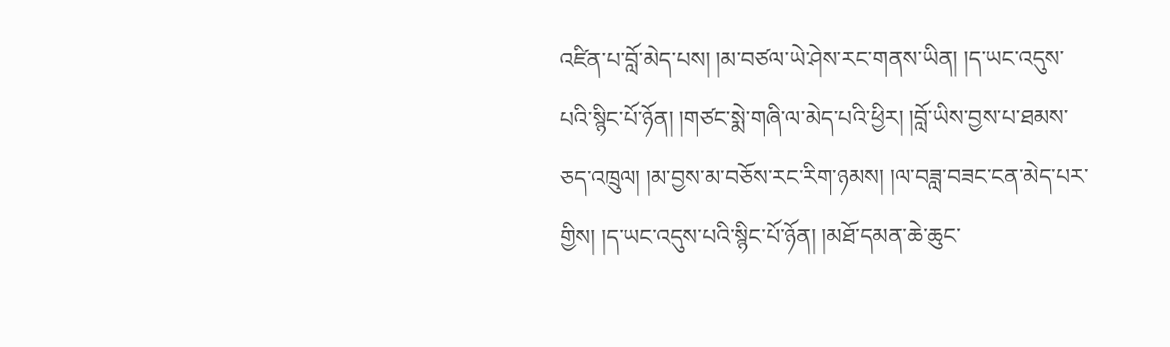འཛིན་པ་བློ་མེད་པས། །མ་བཙལ་ཡེ་ཤེས་རང་གནས་ཡིན། །ད་ཡང་འདུས་པའི་སྙིང་པོ་ཉོན། །གཙང་སྨེ་གཞི་ལ་མེད་པའི་ཕྱིར། །བློ་ཡིས་བྱས་པ་ཐམས་ཅད་འཁྲུལ། །མ་བྱས་མ་བཅོས་རང་རིག་ཉམས། །ལ་བཟླ་བཟང་ངན་མེད་པར་གྱིས། །ད་ཡང་འདུས་པའི་སྙིང་པོ་ཉོན། །མཐོ་དམན་ཆེ་ཆུང་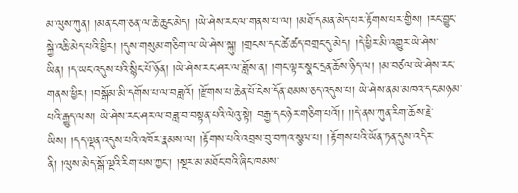མ་ལུས་ཀུན། །མན་ངག་ཅན་ལ་ཆེ་ཆུང་མེད། །ཡེ་ཤེས་རང་ལ་གནས་པ་ལ། །མཐོ་དམན་མེད་པར་རྟོགས་པར་གྱིས། །རང་བྱུང་སྐྱེ་འཆི་མེད་པའི་ཕྱིར། །དུས་གསུམ་གཅིག་ལ་ཡེ་ཤེས་སྐུ། །གྲངས་དང་ཚེ་ཚད་བགྲང་དུ་མེད། །དེ་ཕྱིར་མི་འགྱུར་ཡེ་ཤེས་ཡིན། །ད་ཡང་འདུས་པའི་སྙིང་པོ་ཉོན། །ཡེ་ཤེས་རང་ཤར་ལ་ཟློས་ན། །གང་ལྟར་སྣང་དྲན་ཆོས་ཉིད་ལ། །མ་བཙལ་ཡེ་ཤེས་རང་གནས་ཕྱིར། །བསྒོམ་མི་དགོས་པ་ལ་བཟླའོ། །རྫོགས་པ་ཆེན་པོ་ངེས་དོན་ཐམས་ཅད་འདུས་པ། ཡེ་ཤེས་ནམ་མཁའ་དང་མཉམ་པའི་རྒྱུད་ལས། ཡེ་ཤེས་རང་ཤར་ལ་བཟླ་བ་བསྟན་པའི་ལེའུ་སྟེ། བརྒྱ་དང་ཉེར་གཅིག་པའོ།། །།དེ་ནས་ཀུན་རིག་ཆོས་རྗེ་ཡིས། །དད་ལྡན་འདུས་པའི་འཁོར་རྣམས་ལ། །རྟོགས་པའི་འབྲས་བུ་བཀའ་སྩལ་པ། །རྟོགས་པའི་ཡོན་ཏན་དུས་འདིར་ནི། །ལུས་མེད་སྒོ་ལྔའི་རིག་པས་ཀྱང་། །སྔར་མ་མཐོང་བའི་ཞིང་ཁམས་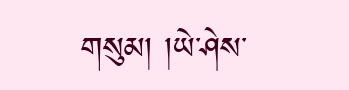གསུམ། །ཡེ་ཤེས་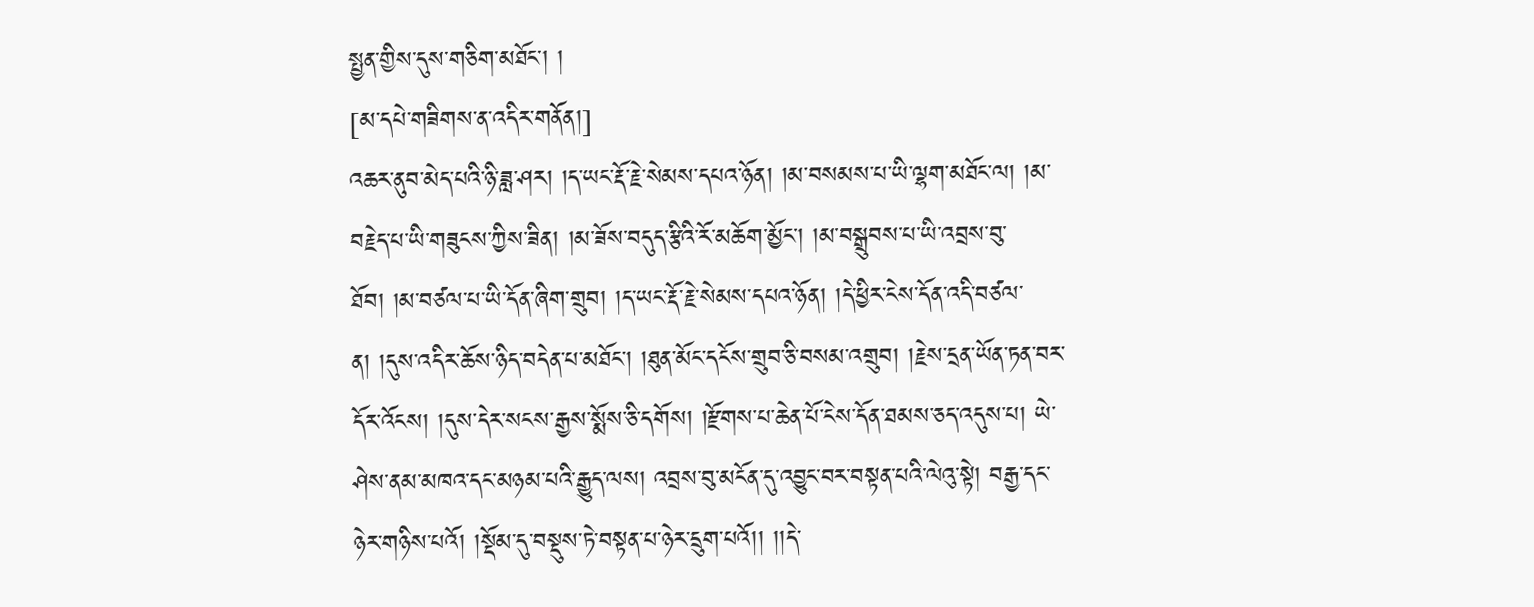སྤྱན་གྱིས་དུས་གཅིག་མཐོང་། །
[མ་དཔེ་གཟིགས་ན་འདིར་གནོན།]
འཆར་ནུབ་མེད་པའི་ཉི་ཟླ་ཤར། །ད་ཡང་རྡོ་རྗེ་སེམས་དཔའ་ཉོན། །མ་བསམས་པ་ཡི་ལྷག་མཐོང་ལ། །མ་བརྗེད་པ་ཡི་གཟུངས་ཀྱིས་ཟིན། །མ་ཟོས་བདུད་རྩིའི་རོ་མཆོག་མྱོང་། །མ་བསྒྲུབས་པ་ཡི་འབྲས་བུ་ཐོབ། །མ་བཙལ་པ་ཡི་དོན་ཞིག་གྲུབ། །ད་ཡང་རྡོ་རྗེ་སེམས་དཔའ་ཉོན། །དེ་ཕྱིར་ངེས་དོན་འདི་བཙལ་ན། །དུས་འདིར་ཆོས་ཉིད་བདེན་པ་མཐོང་། །ཐུན་མོང་དངོས་གྲུབ་ཅི་བསམ་འགྲུབ། །རྗེས་དྲན་ཡོན་ཏན་བར་དོར་འོངས། །དུས་དེར་སངས་རྒྱས་སྨོས་ཅི་དགོས། །རྫོགས་པ་ཆེན་པོ་ངེས་དོན་ཐམས་ཅད་འདུས་པ། ཡེ་ཤེས་ནམ་མཁའ་དང་མཉམ་པའི་རྒྱུད་ལས། འབྲས་བུ་མངོན་དུ་འབྱུང་བར་བསྟན་པའི་ལེའུ་སྟེ། བརྒྱ་དང་ཉེར་གཉིས་པའོ། །སྡོམ་དུ་བསྡུས་ཏེ་བསྟན་པ་ཉེར་དྲུག་པའོ།། །།དེ་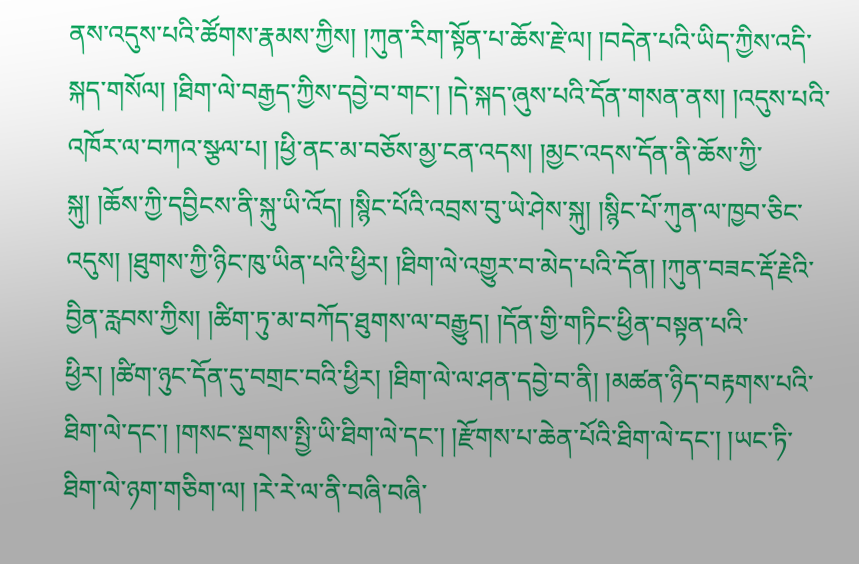ནས་འདུས་པའི་ཚོགས་རྣམས་ཀྱིས། །ཀུན་རིག་སྟོན་པ་ཆོས་རྗེ་ལ། །བདེན་པའི་ཡིད་ཀྱིས་འདི་སྐད་གསོལ། །ཐིག་ལེ་བརྒྱད་ཀྱིས་དབྱེ་བ་གང་། །དེ་སྐད་ཞུས་པའི་དོན་གསན་ནས། །འདུས་པའི་འཁོར་ལ་བཀའ་སྩལ་པ། །ཕྱི་ནང་མ་བཅོས་མྱ་ངན་འདས། །མྱང་འདས་དོན་ནི་ཆོས་ཀྱི་སྐུ། །ཆོས་ཀྱི་དབྱིངས་ནི་སྐུ་ཡི་འོད། །སྙིང་པོའི་འབྲས་བུ་ཡེ་ཤེས་སྐུ། །སྙིང་པོ་ཀུན་ལ་ཁྱབ་ཅིང་འདུས། །ཐུགས་ཀྱི་ཉིང་ཁུ་ཡིན་པའི་ཕྱིར། །ཐིག་ལེ་འགྱུར་བ་མེད་པའི་དོན། །ཀུན་བཟང་རྡོ་རྗེའི་བྱིན་རླབས་ཀྱིས། །ཚིག་ཏུ་མ་བཀོད་ཐུགས་ལ་བརྒྱུད། །དོན་གྱི་གཏིང་ཕྱིན་བསྟན་པའི་ཕྱིར། །ཚིག་ཉུང་དོན་དུ་བགྲང་བའི་ཕྱིར། །ཐིག་ལེ་ལ་ཤན་དབྱེ་བ་ནི། །མཚན་ཉིད་བརྟགས་པའི་ཐིག་ལེ་དང་། །གསང་སྔགས་སྤྱི་ཡི་ཐིག་ལེ་དང་། །རྫོགས་པ་ཆེན་པོའི་ཐིག་ལེ་དང་། །ཡང་ཏི་ཐིག་ལེ་ཉག་གཅིག་ལ། །རེ་རེ་ལ་ནི་བཞི་བཞི་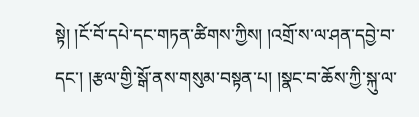སྟེ། །ངོ་བོ་དཔེ་དང་གཏན་ཚིགས་ཀྱིས། །འགྲོ་ས་ལ་ཤན་དབྱེ་བ་དང་། །རྩལ་གྱི་སྒོ་ནས་གསུམ་བསྟན་པ། །སྣང་བ་ཆོས་ཀྱི་སྐུ་ལ་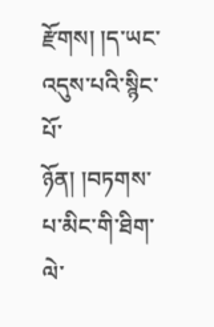རྫོགས། །ད་ཡང་འདུས་པའི་སྙིང་པོ་ཉོན། །བཏགས་པ་མིང་གི་ཐིག་ལེ་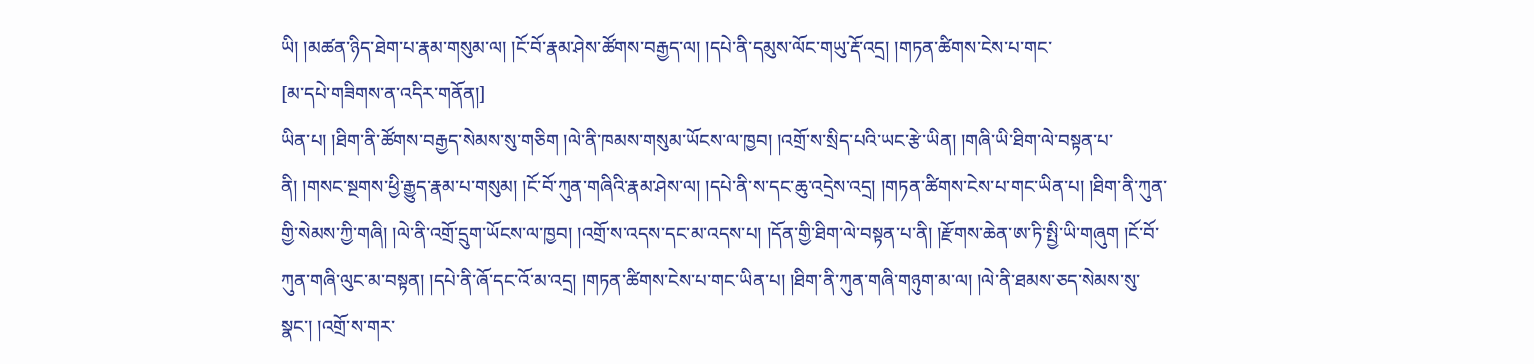ཡི། །མཚན་ཉིད་ཐེག་པ་རྣམ་གསུམ་ལ། །ངོ་བོ་རྣམ་ཤེས་ཚོགས་བརྒྱད་ལ། །དཔེ་ནི་དམུས་ལོང་གཡུ་རྡོ་འདྲ། །གཏན་ཚིགས་ངེས་པ་གང་
[མ་དཔེ་གཟིགས་ན་འདིར་གནོན།]
ཡིན་པ། །ཐིག་ནི་ཚོགས་བརྒྱད་སེམས་སུ་གཅིག །ལེ་ནི་ཁམས་གསུམ་ཡོངས་ལ་ཁྱབ། །འགྲོ་ས་སྲིད་པའི་ཡང་རྩེ་ཡིན། །གཞི་ཡི་ཐིག་ལེ་བསྟན་པ་ནི། །གསང་སྔགས་ཕྱི་རྒྱུད་རྣམ་པ་གསུམ། །ངོ་བོ་ཀུན་གཞིའི་རྣམ་ཤེས་ལ། །དཔེ་ནི་ས་དང་ཆུ་འདྲེས་འདྲ། །གཏན་ཚིགས་ངེས་པ་གང་ཡིན་པ། །ཐིག་ནི་ཀུན་གྱི་སེམས་ཀྱི་གཞི། །ལེ་ནི་འགྲོ་དྲུག་ཡོངས་ལ་ཁྱབ། །འགྲོ་ས་འདས་དང་མ་འདས་པ། །དོན་གྱི་ཐིག་ལེ་བསྟན་པ་ནི། །རྫོགས་ཆེན་ཨ་ཏི་སྤྱི་ཡི་གཞུག །ངོ་བོ་ཀུན་གཞི་ལུང་མ་བསྟན། །དཔེ་ནི་ཞོ་དང་འོ་མ་འདྲ། །གཏན་ཚིགས་ངེས་པ་གང་ཡིན་པ། །ཐིག་ནི་ཀུན་གཞི་གཉུག་མ་ལ། །ལེ་ནི་ཐམས་ཅད་སེམས་སུ་སྣང་། །འགྲོ་ས་གར་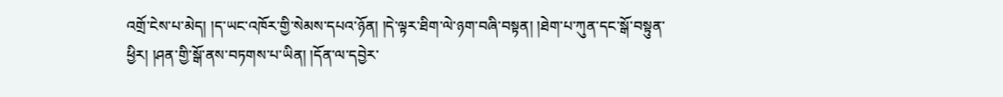འགྲོ་ངེས་པ་མེད། །ད་ཡང་འཁོར་གྱི་སེམས་དཔའ་ཉོན། །དེ་ལྟར་ཐིག་ལེ་ཉག་བཞི་བསྟན། །ཐེག་པ་ཀུན་དང་སྒོ་བསྟུན་ཕྱིར། །ཤན་གྱི་སྒོ་ནས་བཏགས་པ་ཡིན། །དོན་ལ་དབྱེར་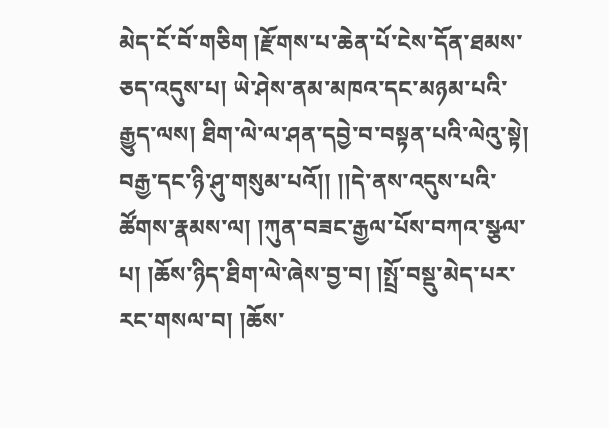མེད་ངོ་བོ་གཅིག །རྫོགས་པ་ཆེན་པོ་ངེས་དོན་ཐམས་ཅད་འདུས་པ། ཡེ་ཤེས་ནམ་མཁའ་དང་མཉམ་པའི་རྒྱུད་ལས། ཐིག་ལེ་ལ་ཤན་དབྱེ་བ་བསྟན་པའི་ལེའུ་སྟེ། བརྒྱ་དང་ཉི་ཤུ་གསུམ་པའོ།། །།དེ་ནས་འདུས་པའི་ཚོགས་རྣམས་ལ། །ཀུན་བཟང་རྒྱལ་པོས་བཀའ་སྩལ་པ། །ཆོས་ཉིད་ཐིག་ལེ་ཞེས་བྱ་བ། །སྤྲོ་བསྡུ་མེད་པར་རང་གསལ་བ། །ཆོས་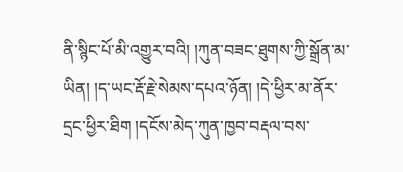ནི་སྙིང་པོ་མི་འགྱུར་བའི། །ཀུན་བཟང་ཐུགས་ཀྱི་སྒྲོན་མ་ཡིན། །ད་ཡང་རྡོ་རྗེ་སེམས་དཔའ་ཉོན། །དེ་ཕྱིར་མ་ནོར་དྲང་ཕྱིར་ཐིག །དངོས་མེད་ཀུན་ཁྱབ་བརྡལ་བས་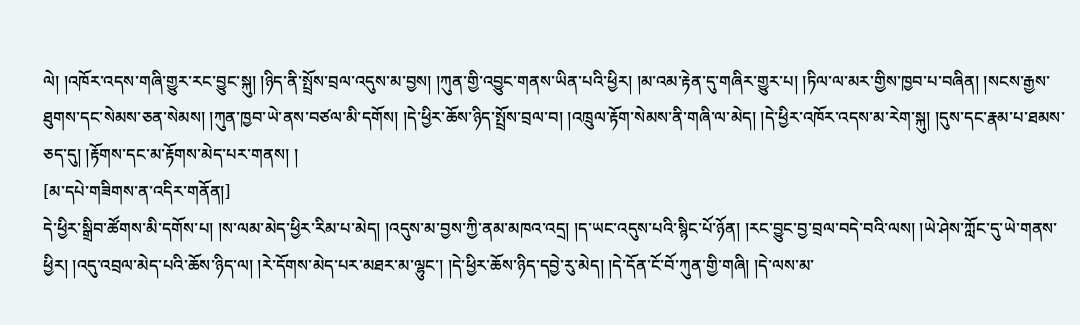ལེ། །འཁོར་འདས་གཞི་གྱུར་རང་བྱུང་སྐུ། །ཉིད་ནི་སྤྲོས་བྲལ་འདུས་མ་བྱས། །ཀུན་གྱི་འབྱུང་གནས་ཡིན་པའི་ཕྱིར། །མ་འམ་རྟེན་དུ་གཞིར་གྱུར་པ། །ཏིལ་ལ་མར་གྱིས་ཁྱབ་པ་བཞིན། །སངས་རྒྱས་ཐུགས་དང་སེམས་ཅན་སེམས། །ཀུན་ཁྱབ་ཡེ་ནས་བཙལ་མི་དགོས། །དེ་ཕྱིར་ཆོས་ཉིད་སྤྲོས་བྲལ་བ། །འཁྲུལ་རྟོག་སེམས་ནི་གཞི་ལ་མེད། །དེ་ཕྱིར་འཁོར་འདས་མ་རེག་སྐུ། །དུས་དང་རྣམ་པ་ཐམས་ཅད་དུ། །རྟོགས་དང་མ་རྟོགས་མེད་པར་གནས། །
[མ་དཔེ་གཟིགས་ན་འདིར་གནོན།]
དེ་ཕྱིར་སྒྲིབ་ཚོགས་མི་དགོས་པ། །ས་ལམ་མེད་ཕྱིར་རིམ་པ་མེད། །འདུས་མ་བྱས་ཀྱི་ནམ་མཁའ་འདྲ། །ད་ཡང་འདུས་པའི་སྙིང་པོ་ཉོན། །རང་བྱུང་བྱ་བྲལ་བདེ་བའི་ལས། །ཡེ་ཤེས་ཀློང་དུ་ཡེ་གནས་ཕྱིར། །འདུ་འབྲལ་མེད་པའི་ཆོས་ཉིད་ལ། །རེ་དོགས་མེད་པར་མཐར་མ་ལྷུང་། །དེ་ཕྱིར་ཆོས་ཉིད་དབྱེ་རུ་མེད། །དེ་དོན་ངོ་བོ་ཀུན་གྱི་གཞི། །དེ་ལས་མ་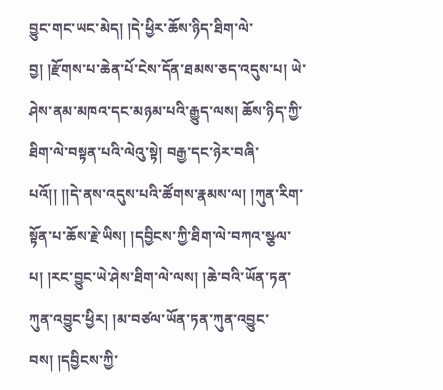བྱུང་གང་ཡང་མེད། །དེ་ཕྱིར་ཆོས་ཉིད་ཐིག་ལེ་བྱ། །རྫོགས་པ་ཆེན་པོ་ངེས་དོན་ཐམས་ཅད་འདུས་པ། ཡེ་ཤེས་ནམ་མཁའ་དང་མཉམ་པའི་རྒྱུད་ལས། ཆོས་ཉིད་ཀྱི་ཐིག་ལེ་བསྟན་པའི་ལེའུ་སྟེ། བརྒྱ་དང་ཉེར་བཞི་པའོ།། །།དེ་ནས་འདུས་པའི་ཚོགས་རྣམས་ལ། །ཀུན་རིག་སྟོན་པ་ཆོས་རྗེ་ཡིས། །དབྱིངས་ཀྱི་ཐིག་ལེ་བཀའ་སྩལ་པ། །རང་བྱུང་ཡེ་ཤེས་ཐིག་ལེ་ལས། །ཆེ་བའི་ཡོན་ཏན་ཀུན་འབྱུང་ཕྱིར། །མ་བཙལ་ཡོན་ཏན་ཀུན་འབྱུང་བས། །དབྱིངས་ཀྱི་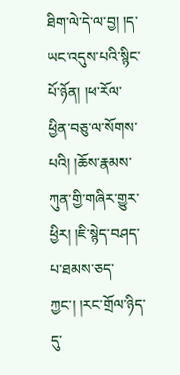ཐིག་ལེ་དེ་ལ་བྱ། །ད་ཡང་འདུས་པའི་སྙིང་པོ་ཉོན། །ཕ་རོལ་ཕྱིན་བཅུ་ལ་སོགས་པའི། །ཆོས་རྣམས་ཀུན་གྱི་གཞིར་གྱུར་ཕྱིར། །ཇི་སྙེད་བཤད་པ་ཐམས་ཅད་ཀྱང་། །རང་གྲོལ་ཉིད་དུ་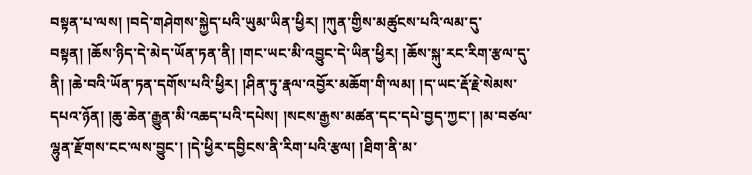བསྟན་པ་ལས། །བདེ་གཤེགས་སྐྱེད་པའི་ཡུམ་ཡིན་ཕྱིར། །ཀུན་གྱིས་མཚུངས་པའི་ལམ་དུ་བསྟན། །ཆོས་ཉིད་དེ་མེད་ཡོན་ཏན་ནི། །གང་ཡང་མི་འབྱུང་དེ་ཡིན་ཕྱིར། །ཆོས་སྐུ་རང་རིག་རྩལ་དུ་ནི། །ཆེ་བའི་ཡོན་ཏན་དགོས་པའི་ཕྱིར། །ཤིན་ཏུ་རྣལ་འབྱོར་མཆོག་གི་ལམ། །ད་ཡང་རྡོ་རྗེ་སེམས་དཔའ་ཉོན། །ཆུ་ཆེན་རྒྱུན་མི་འཆད་པའི་དཔེས། །སངས་རྒྱས་མཚན་དང་དཔེ་བྱད་ཀྱང་། །མ་བཙལ་ལྷུན་རྫོགས་ངང་ལས་བྱུང་། །དེ་ཕྱིར་དབྱིངས་ནི་རིག་པའི་རྩལ། །ཐིག་ནི་མ་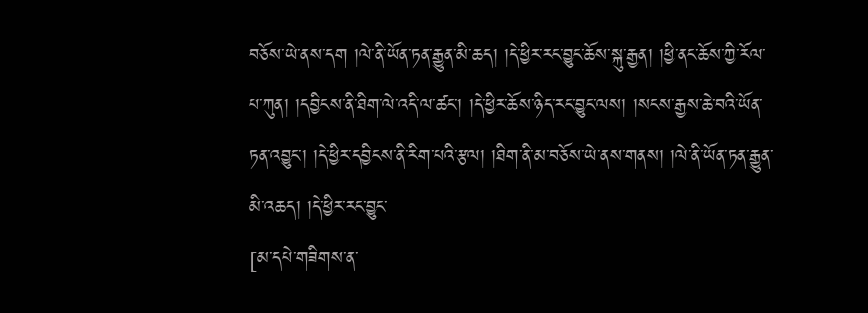བཅོས་ཡེ་ནས་དག །ལེ་ནི་ཡོན་ཏན་རྒྱུན་མི་ཆད། །དེ་ཕྱིར་རང་བྱུང་ཆོས་སྐུ་རྒྱན། །ཕྱི་ནང་ཆོས་ཀྱི་རོལ་པ་ཀུན། །དབྱིངས་ནི་ཐིག་ལེ་འདི་ལ་ཚང་། །དེ་ཕྱིར་ཆོས་ཉིད་རང་བྱུང་ལས། །སངས་རྒྱས་ཆེ་བའི་ཡོན་ཏན་འབྱུང་། །དེ་ཕྱིར་དབྱིངས་ནི་རིག་པའི་རྩལ། །ཐིག་ནི་མ་བཅོས་ཡེ་ནས་གནས། །ལེ་ནི་ཡོན་ཏན་རྒྱུན་མི་འཆད། །དེ་ཕྱིར་རང་བྱུང་
[མ་དཔེ་གཟིགས་ན་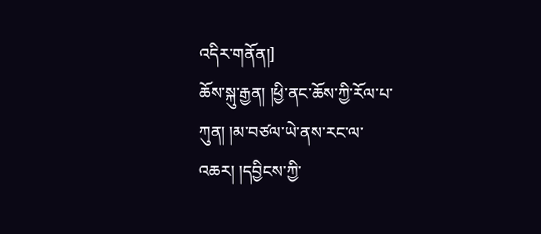འདིར་གནོན།]
ཆོས་སྐུ་རྒྱན། །ཕྱི་ནང་ཆོས་ཀྱི་རོལ་པ་ཀུན། །མ་བཙལ་ཡེ་ནས་རང་ལ་འཆར། །དབྱིངས་ཀྱི་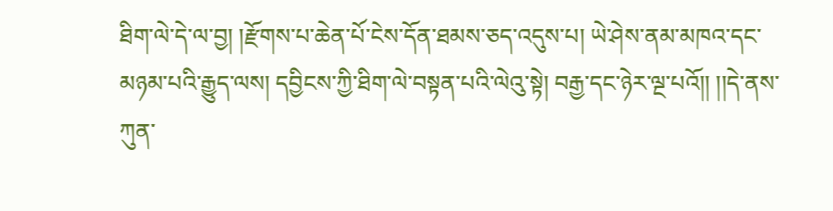ཐིག་ལེ་དེ་ལ་བྱ། །རྫོགས་པ་ཆེན་པོ་ངེས་དོན་ཐམས་ཅད་འདུས་པ། ཡེ་ཤེས་ནམ་མཁའ་དང་མཉམ་པའི་རྒྱུད་ལས། དབྱིངས་ཀྱི་ཐིག་ལེ་བསྟན་པའི་ལེའུ་སྟེ། བརྒྱ་དང་ཉེར་ལྔ་པའོ།། །།དེ་ནས་ཀུན་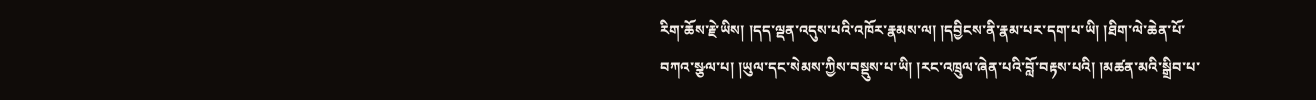རིག་ཆོས་རྗེ་ཡིས། །དད་ལྡན་འདུས་པའི་འཁོར་རྣམས་ལ། །དབྱིངས་ནི་རྣམ་པར་དག་པ་ཡི། །ཐིག་ལེ་ཆེན་པོ་བཀའ་སྩལ་པ། །ཡུལ་དང་སེམས་ཀྱིས་བསྡུས་པ་ཡི། །རང་འཁྲུལ་ཞེན་པའི་བློ་བརྟས་པའི། །མཚན་མའི་སྒྲིབ་པ་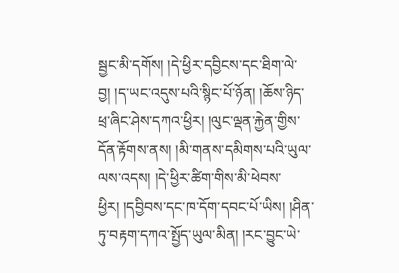སྦྱང་མི་དགོས། །དེ་ཕྱིར་དབྱིངས་དང་ཐིག་ལེ་བྱ། །ད་ཡང་འདུས་པའི་སྙིང་པོ་ཉོན། །ཆོས་ཉིད་ཕྲ་ཞིང་ཤེས་དཀའ་ཕྱིར། །ལུང་ལྡན་རྐྱེན་གྱིས་དོན་རྟོགས་ནས། །མི་གནས་དམིགས་པའི་ཡུལ་ལས་འདས། །དེ་ཕྱིར་ཚིག་གིས་མི་ཕེབས་ཕྱིར། །དབྱིབས་དང་ཁ་དོག་དབང་པོ་ཡིས། །ཤིན་ཏུ་བརྟག་དཀའ་སྤྱོད་ཡུལ་མིན། །རང་བྱུང་ཡེ་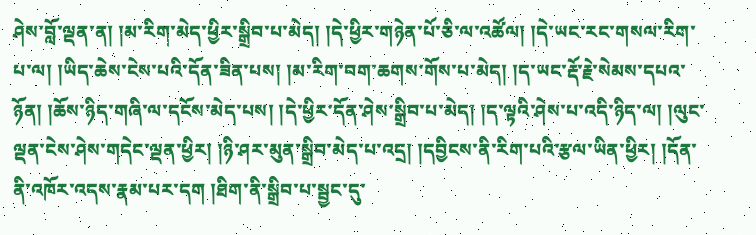ཤེས་བློ་ལྡན་ན། །མ་རིག་མེད་ཕྱིར་སྒྲིབ་པ་མེད། །དེ་ཕྱིར་གཉེན་པོ་ཅི་ལ་འཚོལ། །དེ་ཡང་རང་གསལ་རིག་པ་ལ། །ཡིད་ཆེས་ངེས་པའི་དོན་ཟིན་པས། །མ་རིག་བག་ཆགས་གོས་པ་མེད། །ད་ཡང་རྡོ་རྗེ་སེམས་དཔའ་ཉོན། །ཆོས་ཉིད་གཞི་ལ་དངོས་མེད་པས། །དེ་ཕྱིར་དོན་ཤེས་སྒྲིབ་པ་མེད། །ད་ལྟའི་ཤེས་པ་འདི་ཉིད་ལ། །ལུང་ལྡན་ངེས་ཤེས་གདེང་ལྡན་ཕྱིར། །ཉི་ཤར་མུན་སྒྲིབ་མེད་པ་འདྲ། །དབྱིངས་ནི་རིག་པའི་རྩལ་ཡིན་ཕྱིར། །དོན་ནི་འཁོར་འདས་རྣམ་པར་དག །ཐིག་ནི་སྒྲིབ་པ་སྦྱང་དུ་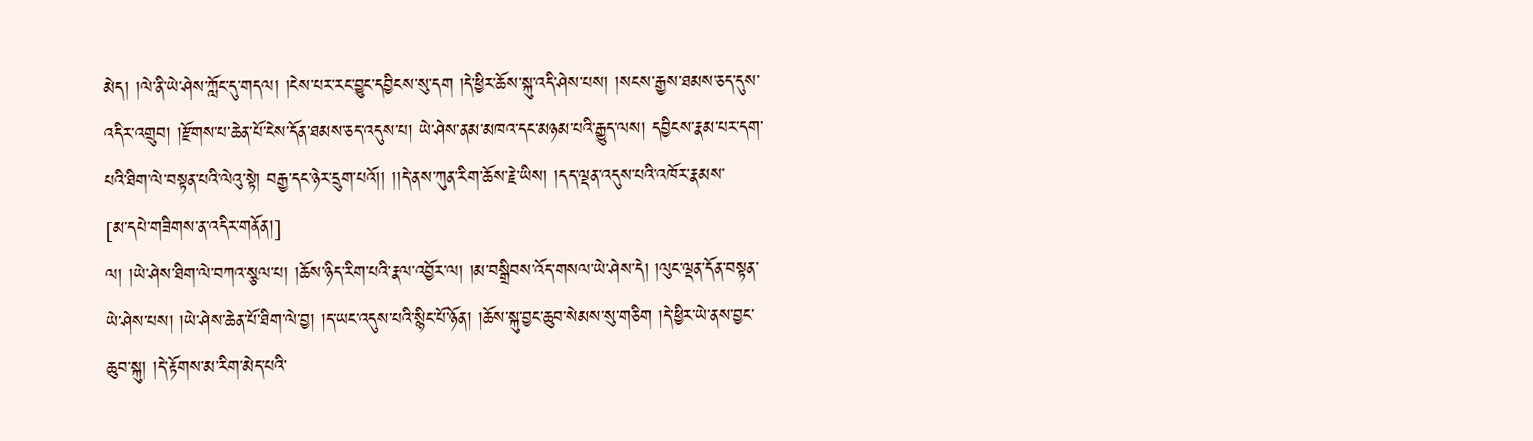མེད། །ལེ་ནི་ཡེ་ཤེས་ཀློང་དུ་གདལ། །ངེས་པར་རང་བྱུང་དབྱིངས་སུ་དག །དེ་ཕྱིར་ཆོས་སྐུ་འདི་ཤེས་པས། །སངས་རྒྱས་ཐམས་ཅད་དུས་འདིར་འགྲུབ། །རྫོགས་པ་ཆེན་པོ་ངེས་དོན་ཐམས་ཅད་འདུས་པ། ཡེ་ཤེས་ནམ་མཁའ་དང་མཉམ་པའི་རྒྱུད་ལས། དབྱིངས་རྣམ་པར་དག་པའི་ཐིག་ལེ་བསྟན་པའི་ལེའུ་སྟེ། བརྒྱ་དང་ཉེར་དྲུག་པའོ།། །།དེ་ནས་ཀུན་རིག་ཆོས་རྗེ་ཡིས། །དད་ལྡན་འདུས་པའི་འཁོར་རྣམས་
[མ་དཔེ་གཟིགས་ན་འདིར་གནོན།]
ལ། །ཡེ་ཤེས་ཐིག་ལེ་བཀའ་སྩལ་པ། །ཆོས་ཉིད་རིག་པའི་རྣལ་འབྱོར་ལ། །མ་བསྒྲིབས་འོད་གསལ་ཡེ་ཤེས་དེ། །ལུང་ལྡན་དོན་བསྟན་ཡེ་ཤེས་པས། །ཡེ་ཤེས་ཆེན་པོ་ཐིག་ལེ་བྱ། །ད་ཡང་འདུས་པའི་སྙིང་པོ་ཉོན། །ཆོས་སྐུ་བྱང་ཆུབ་སེམས་སུ་གཅིག །དེ་ཕྱིར་ཡེ་ནས་བྱང་ཆུབ་སྐུ། །དེ་རྟོགས་མ་རིག་མེད་པའི་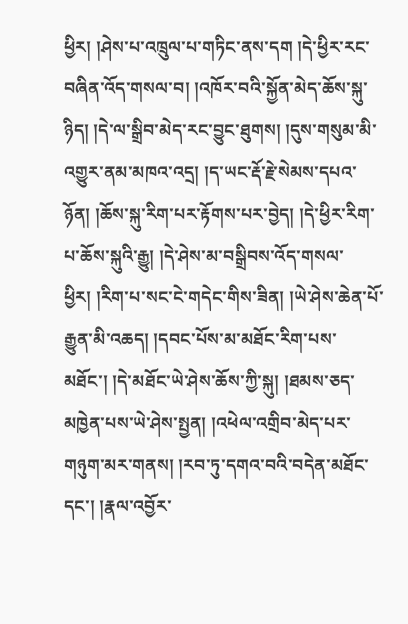ཕྱིར། །ཤེས་པ་འཁྲུལ་པ་གཏིང་ནས་དག །དེ་ཕྱིར་རང་བཞིན་འོད་གསལ་བ། །འཁོར་བའི་སྐྱོན་མེད་ཆོས་སྐུ་ཉིད། །དེ་ལ་སྒྲིབ་མེད་རང་བྱུང་ཐུགས། །དུས་གསུམ་མི་འགྱུར་ནམ་མཁའ་འདྲ། །ད་ཡང་རྡོ་རྗེ་སེམས་དཔའ་ཉོན། །ཆོས་སྐུ་རིག་པར་རྟོགས་པར་བྱེད། །དེ་ཕྱིར་རིག་པ་ཆོས་སྐུའི་རྒྱུ། །དེ་ཤེས་མ་བསྒྲིབས་འོད་གསལ་ཕྱིར། །རིག་པ་སང་ངེ་གདེང་གིས་ཟིན། །ཡེ་ཤེས་ཆེན་པོ་རྒྱུན་མི་འཆད། །དབང་པོས་མ་མཐོང་རིག་པས་མཐོང་། །དེ་མཐོང་ཡེ་ཤེས་ཆོས་ཀྱི་སྐུ། །ཐམས་ཅད་མཁྱེན་པས་ཡེ་ཤེས་སྤྱན། །འཕེལ་འགྲིབ་མེད་པར་གཉུག་མར་གནས། །རབ་ཏུ་དགའ་བའི་བདེན་མཐོང་དང་། །རྣལ་འབྱོར་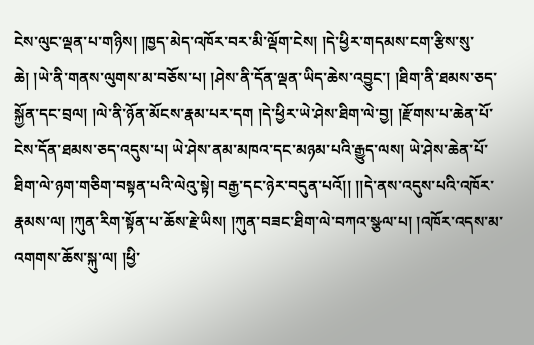ངེས་ལུང་ལྡན་པ་གཉིས། །ཁྱད་མེད་འཁོར་བར་མི་ལྡོག་ངེས། །དེ་ཕྱིར་གདམས་ངག་རྩིས་སུ་ཆེ། །ཡེ་ནི་གནས་ལུགས་མ་བཅོས་པ། །ཤེས་ནི་དོན་ལྡན་ཡིད་ཆེས་འབྱུང་། །ཐིག་ནི་ཐམས་ཅད་སྐྱོན་དང་བྲལ། །ལེ་ནི་ཉོན་མོངས་རྣམ་པར་དག །དེ་ཕྱིར་ཡེ་ཤེས་ཐིག་ལེ་བྱ། །རྫོགས་པ་ཆེན་པོ་ངེས་དོན་ཐམས་ཅད་འདུས་པ། ཡེ་ཤེས་ནམ་མཁའ་དང་མཉམ་པའི་རྒྱུད་ལས། ཡེ་ཤེས་ཆེན་པོ་ཐིག་ལེ་ཉག་གཅིག་བསྟན་པའི་ལེའུ་སྟེ། བརྒྱ་དང་ཉེར་བདུན་པའོ།། །།དེ་ནས་འདུས་པའི་འཁོར་རྣམས་ལ། །ཀུན་རིག་སྟོན་པ་ཆོས་རྗེ་ཡིས། །ཀུན་བཟང་ཐིག་ལེ་བཀའ་སྩལ་པ། །འཁོར་འདས་མ་འགགས་ཆོས་སྐུ་ལ། །ཕྱི་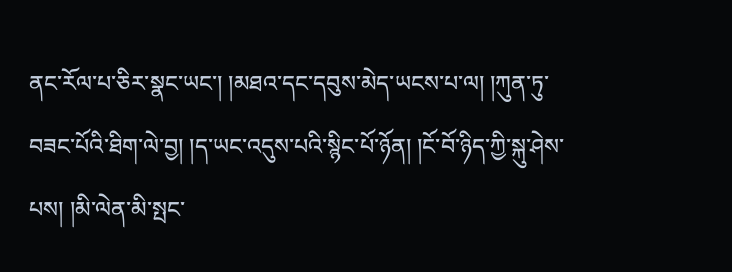ནང་རོལ་པ་ཅིར་སྣང་ཡང་། །མཐའ་དང་དབུས་མེད་ཡངས་པ་ལ། །ཀུན་ཏུ་བཟང་པོའི་ཐིག་ལེ་བྱ། །ད་ཡང་འདུས་པའི་སྙིང་པོ་ཉོན། །ངོ་བོ་ཉིད་ཀྱི་སྐུ་ཤེས་པས། །མི་ལེན་མི་སྤང་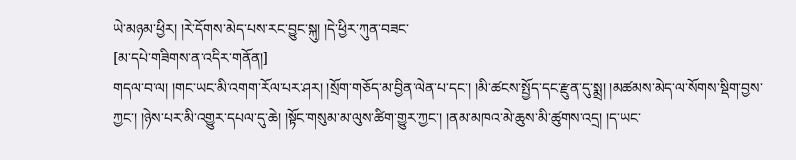ཡེ་མཉམ་ཕྱིར། །རེ་དོགས་མེད་པས་རང་བྱུང་སྐུ། །དེ་ཕྱིར་ཀུན་བཟང་
[མ་དཔེ་གཟིགས་ན་འདིར་གནོན།]
གདལ་བ་ལ། །གང་ཡང་མི་འགག་རོལ་པར་ཤར། །སྲོག་གཅོད་མ་བྱིན་ལེན་པ་དང་། །མི་ཚངས་སྤྱོད་དང་རྫུན་དུ་སྨྲ། །མཚམས་མེད་ལ་སོགས་སྡིག་བྱས་ཀྱང་། །ཉེས་པར་མི་འགྱུར་དཔལ་དུ་ཆེ། །སྟོང་གསུམ་མ་ལུས་ཚིག་གྱུར་ཀྱང་། །ནམ་མཁའ་མེ་ཆུས་མི་ཚུགས་འདྲ། །ད་ཡང་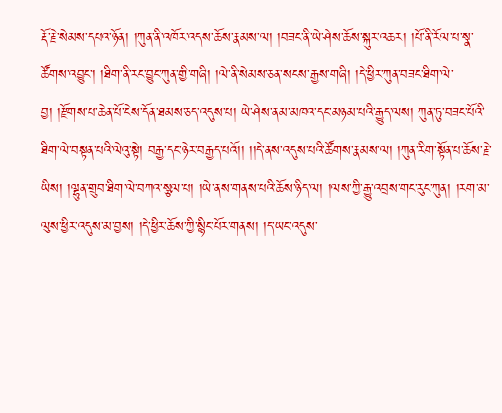རྡོ་རྗེ་སེམས་དཔའ་ཉོན། །ཀུན་ནི་འཁོར་འདས་ཆོས་རྣམས་ལ། །བཟང་ནི་ཡེ་ཤེས་ཆོས་སྐུར་འཆར། །པོ་ནི་རོལ་པ་སྣ་ཚོགས་འབྱུང་། །ཐིག་ནི་རང་བྱུང་ཀུན་གྱི་གཞི། །ལེ་ནི་སེམས་ཅན་སངས་རྒྱས་གཞི། །དེ་ཕྱིར་ཀུན་བཟང་ཐིག་ལེ་བྱ། །རྫོགས་པ་ཆེན་པོ་ངེས་དོན་ཐམས་ཅད་འདུས་པ། ཡེ་ཤེས་ནམ་མཁའ་དང་མཉམ་པའི་རྒྱུད་ལས། ཀུན་ཏུ་བཟང་པོའི་ཐིག་ལེ་བསྟན་པའི་ལེའུ་སྟེ། བརྒྱ་དང་ཉེར་བརྒྱད་པའོ།། །།དེ་ནས་འདུས་པའི་ཚོགས་རྣམས་ལ། །ཀུན་རིག་སྟོན་པ་ཆོས་རྗེ་ཡིས། །ལྷུན་གྲུབ་ཐིག་ལེ་བཀའ་སྩལ་པ། །ཡེ་ནས་གནས་པའི་ཆོས་ཉིད་ལ། །ལས་ཀྱི་རྒྱུ་འབྲས་གང་རུང་ཀུན། །རག་མ་ལུས་ཕྱིར་འདུས་མ་བྱས། །དེ་ཕྱིར་ཆོས་ཀྱི་སྙིང་པོར་གནས། །ད་ཡང་འདུས་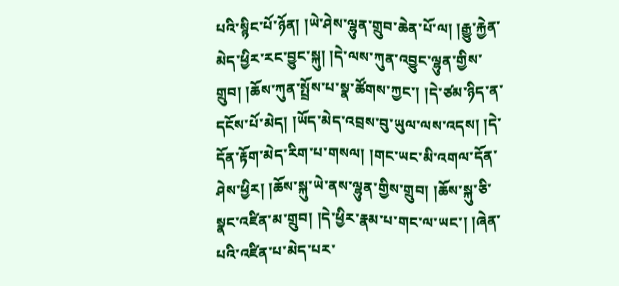པའི་སྙིང་པོ་ཉོན། །ཡེ་ཤེས་ལྷུན་གྲུབ་ཆེན་པོ་ལ། །རྒྱུ་རྐྱེན་མེད་ཕྱིར་རང་བྱུང་སྐུ། །དེ་ལས་ཀུན་འབྱུང་ལྷུན་གྱིས་གྲུབ། །ཆོས་ཀུན་སྤྲོས་པ་སྣ་ཚོགས་ཀྱང་། །དེ་ཙམ་ཉིད་ན་དངོས་པོ་མེད། །ཡོད་མེད་འབྲས་བུ་ཡུལ་ལས་འདས། །དེ་དོན་རྟོག་མེད་རིག་པ་གསལ། །གང་ཡང་མི་འགལ་དོན་ཤེས་ཕྱིར། །ཆོས་སྐུ་ཡེ་ནས་ལྷུན་གྱིས་གྲུབ། །ཆོས་སྐུ་ཅི་སྣང་འཛིན་མ་གྲུབ། །དེ་ཕྱིར་རྣམ་པ་གང་ལ་ཡང་། །ཞེན་པའི་འཛིན་པ་མེད་པར་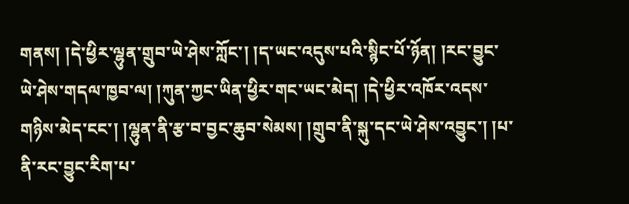གནས། །དེ་ཕྱིར་ལྷུན་གྲུབ་ཡེ་ཤེས་ཀློང་། །ད་ཡང་འདུས་པའི་སྙིང་པོ་ཉོན། །རང་བྱུང་ཡེ་ཤེས་གདལ་ཁྱབ་ལ། །ཀུན་ཀྱང་ཡིན་ཕྱིར་གང་ཡང་མེད། །དེ་ཕྱིར་འཁོར་འདས་གཉིས་མེད་ངང་། །ལྷུན་ནི་རྩ་བ་བྱང་ཆུབ་སེམས། །གྲུབ་ནི་སྐུ་དང་ཡེ་ཤེས་འབྱུང་། །པ་ནི་རང་བྱུང་རིག་པ་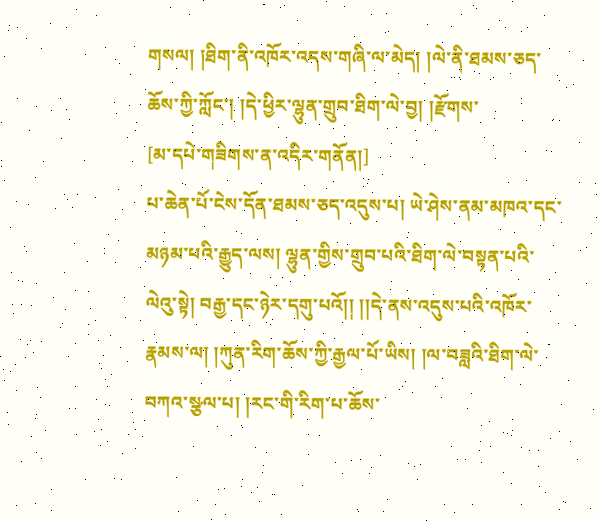གསལ། །ཐིག་ནི་འཁོར་འདས་གཞི་ལ་མེད། །ལེ་ནི་ཐམས་ཅད་ཆོས་ཀྱི་ཀློང་། །དེ་ཕྱིར་ལྷུན་གྲུབ་ཐིག་ལེ་བྱ། །རྫོགས་
[མ་དཔེ་གཟིགས་ན་འདིར་གནོན།]
པ་ཆེན་པོ་ངེས་དོན་ཐམས་ཅད་འདུས་པ། ཡེ་ཤེས་ནམ་མཁའ་དང་མཉམ་པའི་རྒྱུད་ལས། ལྷུན་གྱིས་གྲུབ་པའི་ཐིག་ལེ་བསྟན་པའི་ལེའུ་སྟེ། བརྒྱ་དང་ཉེར་དགུ་པའོ།། །།དེ་ནས་འདུས་པའི་འཁོར་རྣམས་ལ། །ཀུན་རིག་ཆོས་ཀྱི་རྒྱལ་པོ་ཡིས། །ལ་བཟླའི་ཐིག་ལེ་བཀའ་སྩལ་པ། །རང་གི་རིག་པ་ཆོས་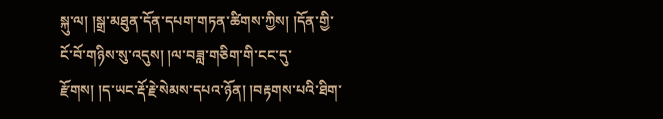སྐུ་ལ། །སྒྲ་མཐུན་དོན་དཔག་གཏན་ཚིགས་ཀྱིས། །དོན་གྱི་ངོ་བོ་གཉིས་སུ་འདུས། །ལ་བཟླ་གཅིག་གི་ངང་དུ་རྫོགས། །ད་ཡང་རྡོ་རྗེ་སེམས་དཔའ་ཉོན། །བརྟགས་པའི་ཐིག་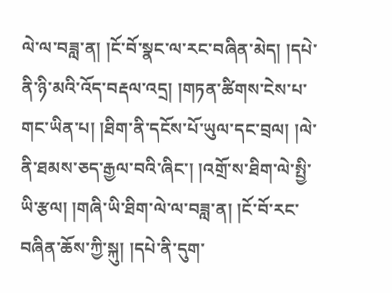ལེ་ལ་བཟླ་ན། །ངོ་བོ་སྣང་ལ་རང་བཞིན་མེད། །དཔེ་ནི་ཉི་མའི་འོད་བརྡལ་འདྲ། །གཏན་ཚིགས་ངེས་པ་གང་ཡིན་པ། །ཐིག་ནི་དངོས་པོ་ཡུལ་དང་བྲལ། །ལེ་ནི་ཐམས་ཅད་རྒྱལ་བའི་ཞིང་། །འགྲོ་ས་ཐིག་ལེ་སྤྱི་ཡི་རྩལ། །གཞི་ཡི་ཐིག་ལེ་ལ་བཟླ་ན། །ངོ་བོ་རང་བཞིན་ཆོས་ཀྱི་སྐུ། །དཔེ་ནི་དུག་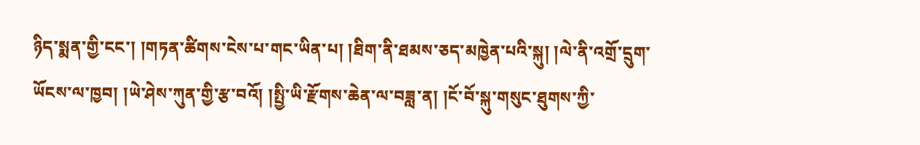ཉིད་སྨན་གྱི་ངང་། །གཏན་ཚིགས་ངེས་པ་གང་ཡིན་པ། །ཐིག་ནི་ཐམས་ཅད་མཁྱེན་པའི་སྐུ། །ལེ་ནི་འགྲོ་དྲུག་ཡོངས་ལ་ཁྱབ། །ཡེ་ཤེས་ཀུན་གྱི་རྩ་བའོ། །སྤྱི་ཡི་རྫོགས་ཆེན་ལ་བཟླ་ན། །ངོ་བོ་སྐུ་གསུང་ཐུགས་ཀྱི་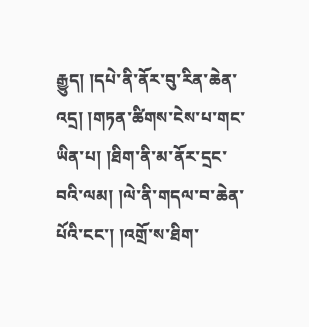རྒྱུད། །དཔེ་ནི་ནོར་བུ་རིན་ཆེན་འདྲ། །གཏན་ཚིགས་ངེས་པ་གང་ཡིན་པ། །ཐིག་ནི་མ་ནོར་དྲང་བའི་ལམ། །ལེ་ནི་གདལ་བ་ཆེན་པོའི་ངང་། །འགྲོ་ས་ཐིག་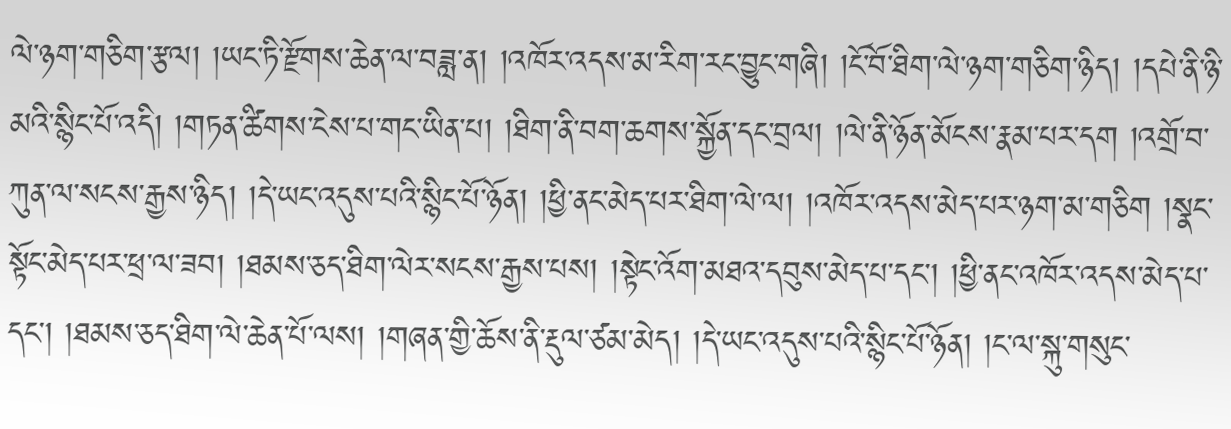ལེ་ཉག་གཅིག་རྩལ། །ཡང་ཏི་རྫོགས་ཆེན་ལ་བཟླ་ན། །འཁོར་འདས་མ་རིག་རང་བྱུང་གཞི། །ངོ་བོ་ཐིག་ལེ་ཉག་གཅིག་ཉིད། །དཔེ་ནི་ཉི་མའི་སྙིང་པོ་འདི། །གཏན་ཚིགས་ངེས་པ་གང་ཡིན་པ། །ཐིག་ནི་བག་ཆགས་སྐྱོན་དང་བྲལ། །ལེ་ནི་ཉོན་མོངས་རྣམ་པར་དག །འགྲོ་བ་ཀུན་ལ་སངས་རྒྱས་ཉིད། །དེ་ཡང་འདུས་པའི་སྙིང་པོ་ཉོན། །ཕྱི་ནང་མེད་པར་ཐིག་ལེ་ལ། །འཁོར་འདས་མེད་པར་ཉག་མ་གཅིག །སྣང་སྟོང་མེད་པར་ཕྲ་ལ་ཟབ། །ཐམས་ཅད་ཐིག་ལེར་སངས་རྒྱས་པས། །སྟེང་འོག་མཐའ་དབུས་མེད་པ་དང་། །ཕྱི་ནང་འཁོར་འདས་མེད་པ་དང་། །ཐམས་ཅད་ཐིག་ལེ་ཆེན་པོ་ལས། །གཞན་གྱི་ཆོས་ནི་རྡུལ་ཙམ་མེད། །དེ་ཡང་འདུས་པའི་སྙིང་པོ་ཉོན། །ང་ལ་སྐུ་གསུང་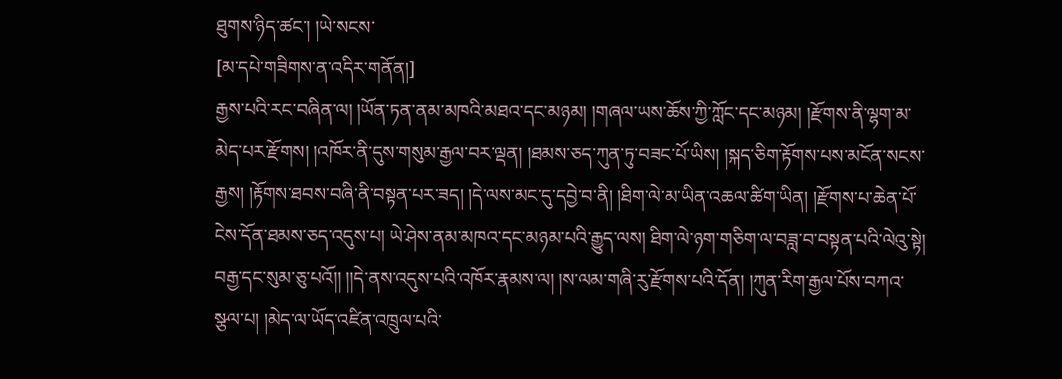ཐུགས་ཉིད་ཚང་། །ཡེ་སངས་
[མ་དཔེ་གཟིགས་ན་འདིར་གནོན།]
རྒྱས་པའི་རང་བཞིན་ལ། །ཡོན་ཏན་ནམ་མཁའི་མཐའ་དང་མཉམ། །གཞལ་ཡས་ཆོས་ཀྱི་ཀློང་དང་མཉམ། །རྫོགས་ནི་ལྷག་མ་མེད་པར་རྫོགས། །འཁོར་ནི་དུས་གསུམ་རྒྱལ་བར་ལྡན། །ཐམས་ཅད་ཀུན་ཏུ་བཟང་པོ་ཡིས། །སྐད་ཅིག་རྟོགས་པས་མངོན་སངས་རྒྱས། །རྟོགས་ཐབས་བཞི་ནི་བསྟན་པར་ཟད། །དེ་ལས་མང་དུ་དབྱེ་བ་ནི། །ཐིག་ལེ་མ་ཡིན་འཆལ་ཚིག་ཡིན། །རྫོགས་པ་ཆེན་པོ་ངེས་དོན་ཐམས་ཅད་འདུས་པ། ཡེ་ཤེས་ནམ་མཁའ་དང་མཉམ་པའི་རྒྱུད་ལས། ཐིག་ལེ་ཉག་གཅིག་ལ་བཟླ་བ་བསྟན་པའི་ལེའུ་སྟེ། བརྒྱ་དང་སུམ་ཅུ་པའོ།། །།དེ་ནས་འདུས་པའི་འཁོར་རྣམས་ལ། །ས་ལམ་གཞི་རུ་རྫོགས་པའི་དོན། །ཀུན་རིག་རྒྱལ་པོས་བཀའ་སྩལ་པ། །མེད་ལ་ཡོད་འཛིན་འཁྲུལ་པའི་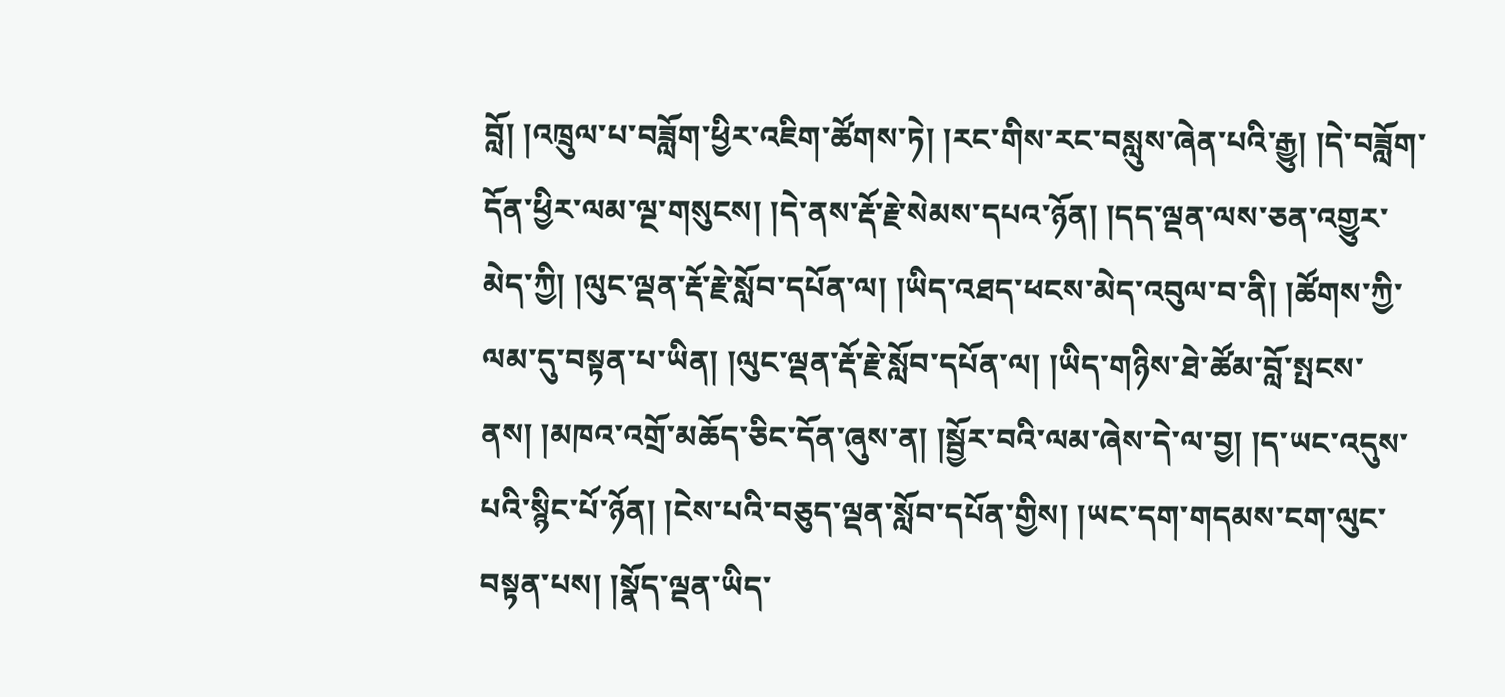བློ། །འཁྲུལ་པ་བཟློག་ཕྱིར་འཇིག་ཚོགས་ཏེ། །རང་གིས་རང་བསླུས་ཞེན་པའི་རྒྱུ། །དེ་བཟློག་དོན་ཕྱིར་ལམ་ལྔ་གསུངས། །དེ་ནས་རྡོ་རྗེ་སེམས་དཔའ་ཉོན། །དད་ལྡན་ལས་ཅན་འགྱུར་མེད་ཀྱི། །ལུང་ལྡན་རྡོ་རྗེ་སློབ་དཔོན་ལ། །ཡིད་འཐད་ཕངས་མེད་འབུལ་བ་ནི། །ཚོགས་ཀྱི་ལམ་དུ་བསྟན་པ་ཡིན། །ལུང་ལྡན་རྡོ་རྗེ་སློབ་དཔོན་ལ། །ཡིད་གཉིས་ཐེ་ཚོམ་བློ་སྤངས་ནས། །མཁའ་འགྲོ་མཆོད་ཅིང་དོན་ཞུས་ན། །སྦྱོར་བའི་ལམ་ཞེས་དེ་ལ་བྱ། །ད་ཡང་འདུས་པའི་སྙིང་པོ་ཉོན། །ངེས་པའི་བཅུད་ལྡན་སློབ་དཔོན་གྱིས། །ཡང་དག་གདམས་ངག་ལུང་བསྟན་པས། །སྣོད་ལྡན་ཡིད་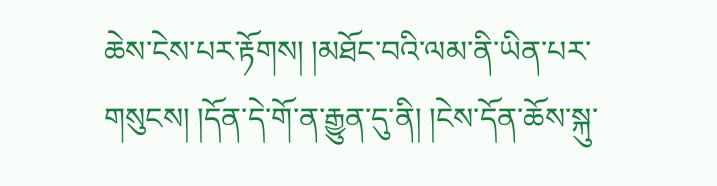ཆེས་ངེས་པར་རྟོགས། །མཐོང་བའི་ལམ་ནི་ཡིན་པར་གསུངས། །དོན་དེ་གོ་ན་རྒྱུན་དུ་ནི། །ངེས་དོན་ཆོས་སྐུ་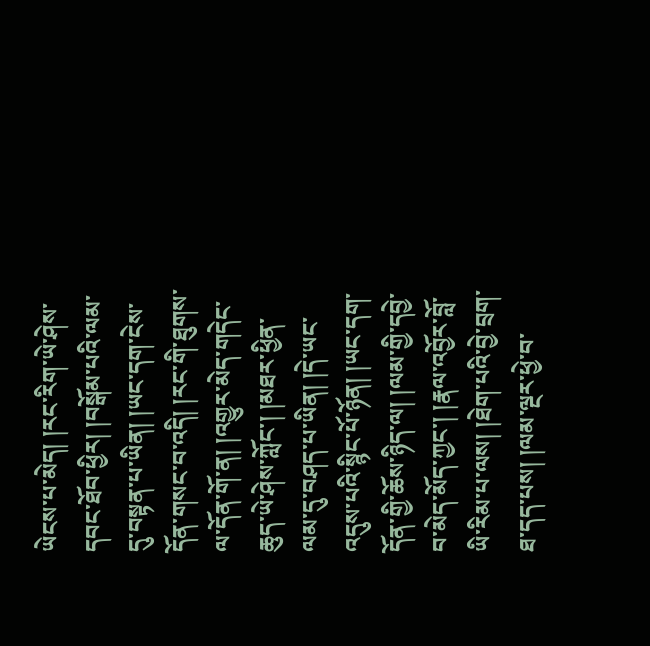ཡེངས་པ་མེད། །རང་རིག་ཡེ་ཤེས་དབང་ཐོབ་ཕྱིར། །བསྒོམ་པའི་ལམ་དུ་བསྟན་པ་ཡིན། །ཡང་དག་ངེས་དོན་གསང་བ་འདི། །རང་གི་ཐུགས་ལ་དོན་གོ་ན། །འགྱུར་མེད་གདེང་ཆུད་ཡེ་ཤེས་ཀློང་། །མཐར་ཕྱིན་ལམ་དུ་བཤད་པ་ཡིན། །དེ་ཡང་འདུས་པའི་སྙིང་པོ་ཉོན། །ཡང་དག་དོན་གྱི་ཆོས་ཉིད་ལ། །ལམ་གྱི་དབྱེ་བ་མེད་མོད་ཀྱང་། །རྣལ་འབྱོར་བློ་ཡི་རིམ་པ་ལས། །ཐེག་པའི་བྱེ་བྲག་ཐ་དད་པས། །ལམ་ལྔར་ཕྱེ་བ་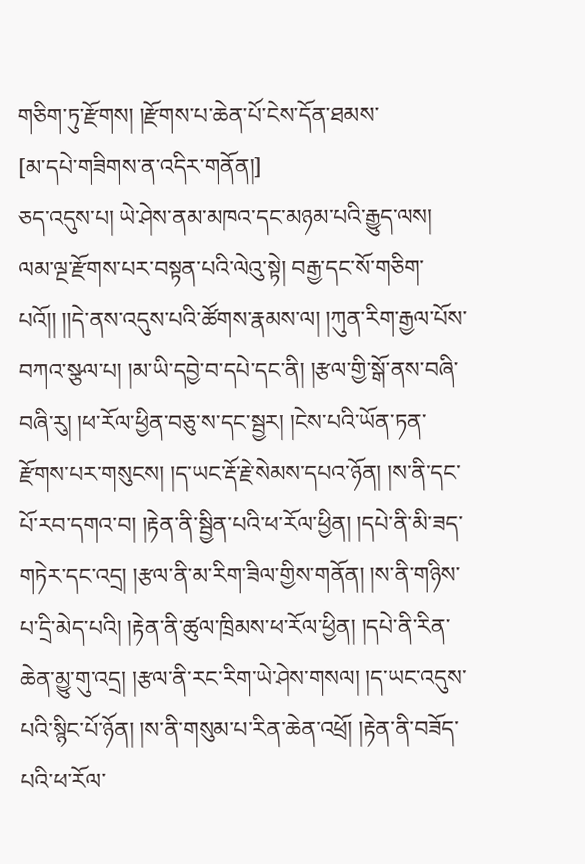གཅིག་ཏུ་རྫོགས། །རྫོགས་པ་ཆེན་པོ་ངེས་དོན་ཐམས་
[མ་དཔེ་གཟིགས་ན་འདིར་གནོན།]
ཅད་འདུས་པ། ཡེ་ཤེས་ནམ་མཁའ་དང་མཉམ་པའི་རྒྱུད་ལས། ལམ་ལྔ་རྫོགས་པར་བསྟན་པའི་ལེའུ་སྟེ། བརྒྱ་དང་སོ་གཅིག་པའོ།། །།དེ་ནས་འདུས་པའི་ཚོགས་རྣམས་ལ། །ཀུན་རིག་རྒྱལ་པོས་བཀའ་སྩལ་པ། །མ་ཡི་དབྱེ་བ་དཔེ་དང་ནི། །རྩལ་གྱི་སྒོ་ནས་བཞི་བཞི་རུ། །ཕ་རོལ་ཕྱིན་བཅུ་ས་དང་སྦྱར། །ངེས་པའི་ཡོན་ཏན་རྫོགས་པར་གསུངས། །ད་ཡང་རྡོ་རྗེ་སེམས་དཔའ་ཉོན། །ས་ནི་དང་པོ་རབ་དགའ་བ། །རྟེན་ནི་སྦྱིན་པའི་ཕ་རོལ་ཕྱིན། །དཔེ་ནི་མི་ཟད་གཏེར་དང་འདྲ། །རྩལ་ནི་མ་རིག་ཟིལ་གྱིས་གནོན། །ས་ནི་གཉིས་པ་དྲི་མེད་པའི། །རྟེན་ནི་ཚུལ་ཁྲིམས་ཕ་རོལ་ཕྱིན། །དཔེ་ནི་རིན་ཆེན་མྱུ་གུ་འདྲ། །རྩལ་ནི་རང་རིག་ཡེ་ཤེས་གསལ། །ད་ཡང་འདུས་པའི་སྙིང་པོ་ཉོན། །ས་ནི་གསུམ་པ་རིན་ཆེན་འཕྲོ། །རྟེན་ནི་བཟོད་པའི་ཕ་རོལ་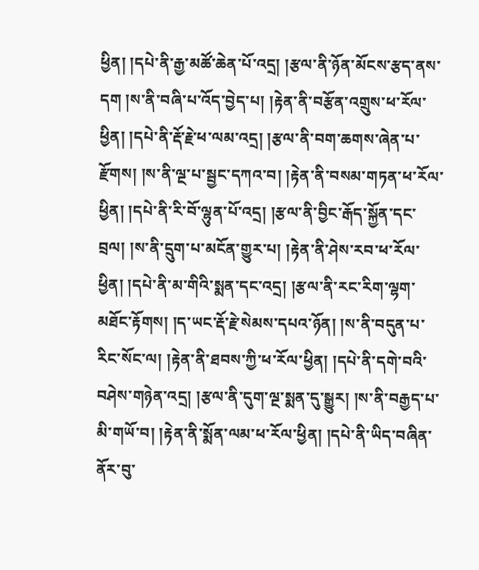ཕྱིན། །དཔེ་ནི་རྒྱ་མཚོ་ཆེན་པོ་འདྲ། །རྩལ་ནི་ཉོན་མོངས་རྩད་ནས་དག །ས་ནི་བཞི་པ་འོད་བྱེད་པ། །རྟེན་ནི་བརྩོན་འགྲུས་ཕ་རོལ་ཕྱིན། །དཔེ་ནི་རྡོ་རྗེ་ཕ་ལམ་འདྲ། །རྩལ་ནི་བག་ཆགས་ཞེན་པ་རྫོགས། །ས་ནི་ལྔ་པ་སྦྱང་དཀའ་བ། །རྟེན་ནི་བསམ་གཏན་ཕ་རོལ་ཕྱིན། །དཔེ་ནི་རི་བོ་ལྷུན་པོ་འདྲ། །རྩལ་ནི་བྱིང་རྒོད་སྐྱོན་དང་བྲལ། །ས་ནི་དྲུག་པ་མངོན་གྱུར་པ། །རྟེན་ནི་ཤེས་རབ་ཕ་རོལ་ཕྱིན། །དཔེ་ནི་མ་གིའི་སྨན་དང་འདྲ། །རྩལ་ནི་རང་རིག་ལྷག་མཐོང་རྟོགས། །ད་ཡང་རྡོ་རྗེ་སེམས་དཔའ་ཉོན། །ས་ནི་བདུན་པ་རིང་སོང་ལ། །རྟེན་ནི་ཐབས་ཀྱི་ཕ་རོལ་ཕྱིན། །དཔེ་ནི་དགེ་བའི་བཤེས་གཉེན་འདྲ། །རྩལ་ནི་དུག་ལྔ་སྨན་དུ་སྒྱུར། །ས་ནི་བརྒྱད་པ་མི་གཡོ་བ། །རྟེན་ནི་སྨོན་ལམ་ཕ་རོལ་ཕྱིན། །དཔེ་ནི་ཡིད་བཞིན་ནོར་བུ་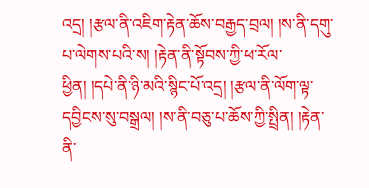འདྲ། །རྩལ་ནི་འཇིག་རྟེན་ཆོས་བརྒྱད་བྲལ། །ས་ནི་དགུ་པ་ལེགས་པའི་ས། །རྟེན་ནི་སྟོབས་ཀྱི་ཕ་རོལ་ཕྱིན། །དཔེ་ནི་ཉི་མའི་སྙིང་པོ་འདྲ། །རྩལ་ནི་ལོག་ལྟ་དབྱིངས་སུ་བསྒྲལ། །ས་ནི་བཅུ་པ་ཆོས་ཀྱི་སྤྲིན། །རྟེན་ནི་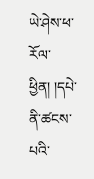ཡེ་ཤེས་ཕ་རོལ་ཕྱིན། །དཔེ་ནི་ཚངས་པའི་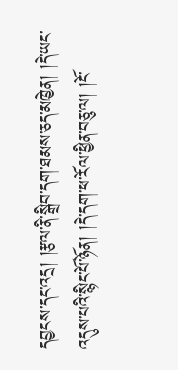དབྱངས་དང་འདྲ། །རྩལ་ནི་སྒྲིབ་དག་ཐམས་ཅད་མཁྱེན། །དེ་ཡང་འདུས་པའི་སྙིང་པོ་ཉོན། །དེ་དག་ཕ་རོལ་ཕྱིན་བཅུ་ལ། །ངོ་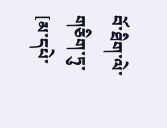བོ་ཐིག་ལེ་གཅིག་ཏུ་
[མ་དཔེ་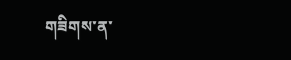གཟིགས་ན་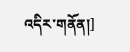འདིར་གནོན།]